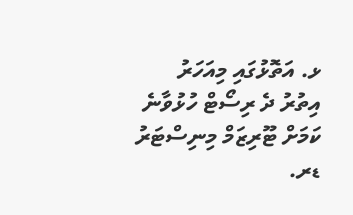ޅ. އަތޮޅުގައި މިއަހަރު އިތުރު ދެ ރިސޯޓް ހުޅުވާނެ ކަމަށް ޓޫރިޒަމް މިނިސްޓަރު ޑރ.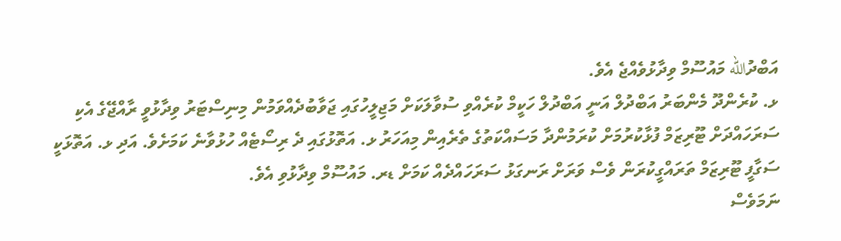އަބްދުالله މައުސޫމް ވިދާޅުވެއްޖެ އެވެ.
ޅ. ކުރެންދޫ މެންބަރު އަބްދުލް އަނީ އަބްދުލް ހަކީމް ކުރެއްވި ސުވާލަކަށް މަޖިލީހުގައި ޖަވާބުދެއްވަމުން މިނިސްޓަރު ވިދާޅުވީ ރާއްޖޭގެ އެކި ސަރަހައްދަށް ޓޫރިޒަމް ފުޅާކުރުމަށް ކުރަމުންދާ މަސައްކަތުގެ ތެރެއިން މިއަހަރު ޅ. އަތޮޅުގައި ދެ ރިސޯޓެއް ހުޅުވާނެ ކަމަށެވެ. އަދި ޅ. އަތޮޅަކީ ސަގާފީ ޓޫރިޒަމް ތަރައްގީކުރަން ވެސް ވަރަށް ރަނގަޅު ސަރަހައްދެއް ކަމަށް ޑރ. މައުސޫމް ވިދާޅުވި އެވެ.
ނަމަވެސް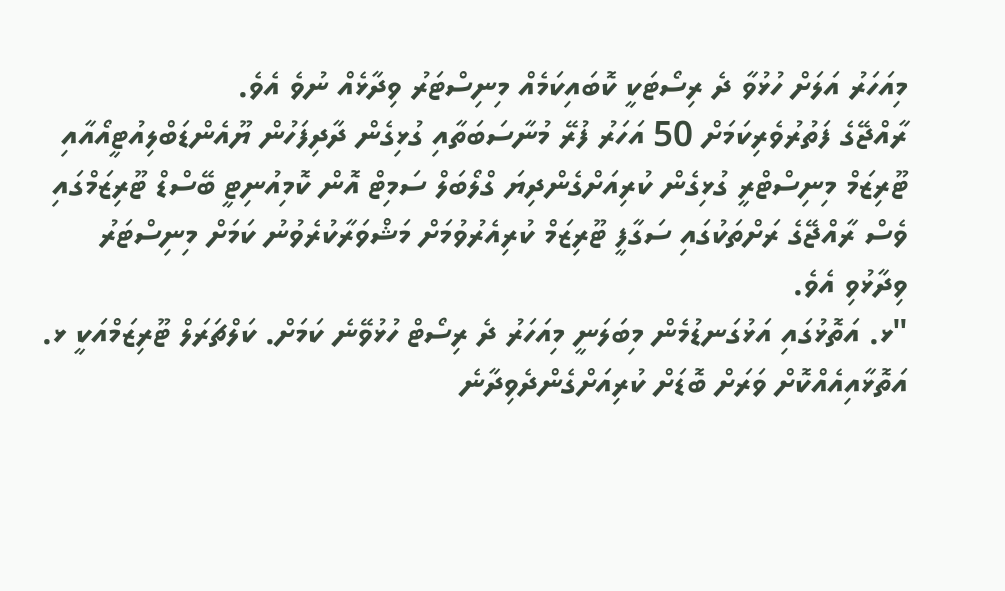މިއަހަރު އަލަށް ހުޅުވާ ދެ ރިސޯޓަކީ ކޮބައިކަމެއް މިނިސްޓަރު ވިދާޅެއް ނުވެ އެވެ.
ރާއްޖޭގެ ފަތުރުވެރިކަމަށް 50 އަހަރު ފުރޭ މުނާސަބަތާއި ގުޅިގެން ދާދިފަހުން ޔޫއެންޑަބްލިއުޓީއޯއާއި ޓޫރިޒަމް މިނިސްޓްރީ ގުޅިގެން ކުރިއަށްގެންދިޔަ ގްލޯބަލް ސަމިޓް އޮން ކޮމިއުނިޓީ ބޭސްޑް ޓޫރިޒަމްގައި ވެސް ރާއްޖޭގެ ރަށްތަކުގައި ސަގާފީ ޓޫރިޒަމް ކުރިއެރުވުމަށް މަޝްވަރާކުރެވުނު ކަމަށް މިނިސްޓަރު ވިދާޅުވި އެވެ.
"ޅ. އަތޮޅުގައި އަޅުގަނޑުމެން މިބަލަނީ މިއަހަރު ދެ ރިސޯޓް ހުޅުވޭނެ ކަމަށް. ކަލްޗަރަލް ޓޫރިޒަމްއަކީ ޅ. އަތޮޅާއިއެއްކޮށް ވަރަށް ބޮޑަށް ކުރިއަށްގެންދެވިދާނެ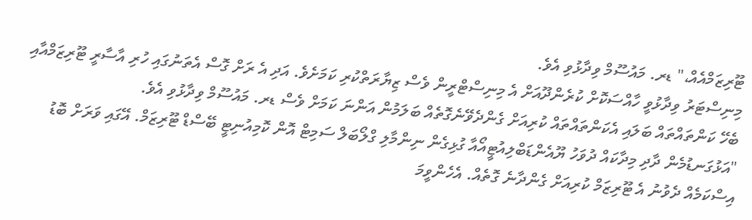ޓޫރިޒަމްއެއް،" ޑރ. މައުސޫމް ވިދާޅުވި އެވެ.
މިނިސްޓަރު ވިދާޅުވީ ހާއްސަކޮށް ކުރެންދޫއަށް އެ މިނިސްޓްރީން ވެސް ޒިޔާރަތްކުރި ކަމަށެވެ. އަދި އެ ރަށް ގޮސް އެތަނުގައި ހުރި އާސާރީ ޓޫރިޒަމްއާއި ބެހޭ ކަންތައްތައް ބަލައި އެކަންތައްތައް ކުރިއަށް ގެންދެވޭނެގޮތެއް ބަލަމުން އަންނަ ކަމަށް ވެސް ޑރ. މައުސޫމް ވިދާޅުވި އެވެ.
"އަޅުގަނޑުމެން ދާދި މިދާކައް ދުވަހު ޔޫއެންޑަބްލިއުޓީއޯއާ ގުޅިގެން ނިންމާލި ގްލޯބަލް ސަމިޓް އޮން ކޮމިއުނިޓީ ބޭސްޑް ޓޫރިޒަމް. އޭގައި ވަރަށް ބޮޑު އިސްކަމެއް ދެވުނު އެ ޓޫރިޒަމް ކުރިއަށް ގެންދާނެ ގޮތެއް. އެހެންވީމަ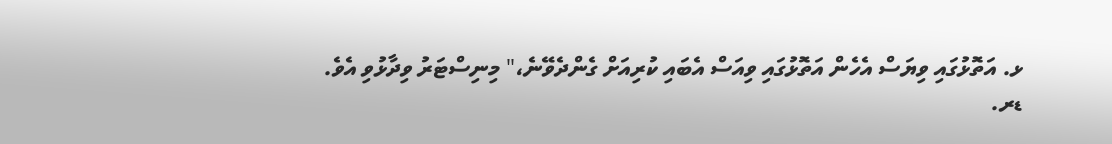ޅ. އަތޮޅުގައި ވިޔަސް އެހެން އަތޮޅުގައި ވިއަސް އެބައި ކުރިއަށް ގެންދެވޭނެ،" މިނިސްޓަރު ވިދާޅުވި އެވެ.
ޑރ.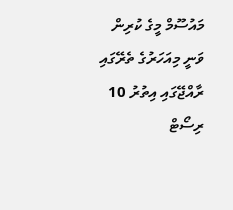މައުސޫމް މީގެ ކުރިން ވަނީ މިއަހަރުގެ ތެރޭގައި ރާއްޖޭގައި އިތުރު 10 ރިސޯޓް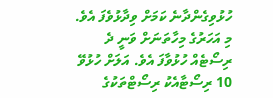ހުޅުވިގެންދާނެ ކަމަށް ވިދާޅުވެފަ އެވެ. މި އަހަރުގެ މިހާތަނަށް ވަނީ ދެ ރިސޯޓެއް ހުޅުވާފަ އެވެ. އަލަށް ހުޅުވޭ 10 ރިސޯޓާއެކު ރިސޯޓްތަކުގެ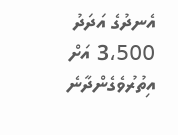އެނދުގެ އަދަދު 3،500 އަށް އިތުރުވެގެންދާނެ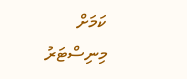ކަމަށް މިނިސްޓަރު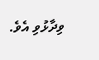ވިދާޅުވި އެވެ.